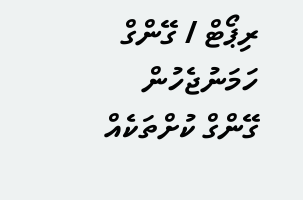ރިޕޯޓް / ގޭންގް ހަމަނުޖެހުން
ގޭންގް ކުށްތަކެއް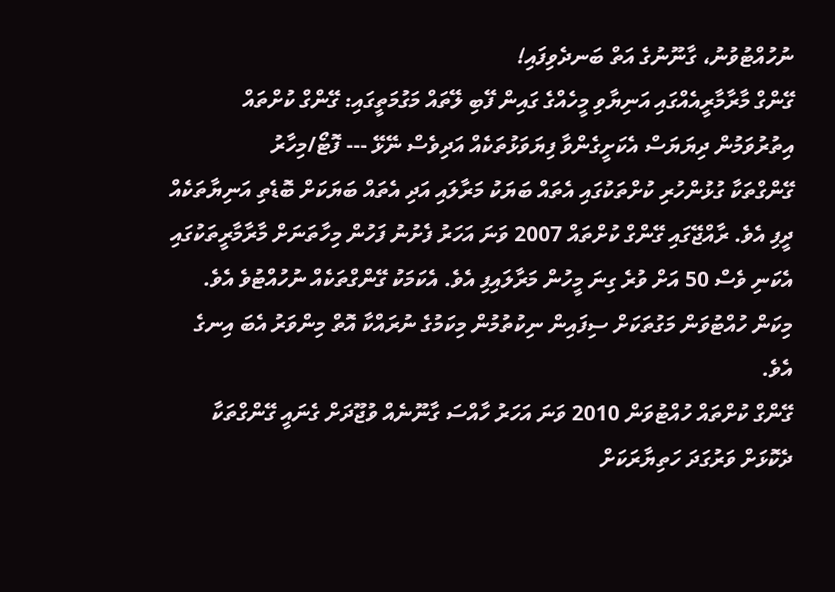ނުހުއްޓުވުނު، ގާނޫނުގެ އަތް ބަނދެވިފައި!
ގޭންގް މާރާމާރީއެއްގައި އަނިޔާވި މީހެއްގެ ގައިން ފޭބި ލޭތައް މަގުމަތީގައި: ގޭންގް ކުށްތައް އިތުރުވަމުން ދިޔަޔަސް އެކަށީގެންވާ ފިޔަވަޅުތަކެއް އަދިވެސް ނޭޅޭ --- ފޮޓޯ/މިހާރު
ގޭންގްތަކާ ގުޅުންހުރި ކުށްތަކުގައި އެތައް ބަޔަކު މަރާލައި އަދި އެތައް ބަޔަކަށް ބޮޑެތި އަނިޔާތަކެއް ދީފި އެވެ. ރާއްޖޭގައި ގޭންގް ކުށްތައް 2007 ވަނަ އަހަރު ފެށުނު ފަހުން މިހާތަނަށް މާރާމާރީތަކުގައި އެކަނި ވެސް 50 އަށް ވުރެ ގިނަ މީހުން މަރާލައިފި އެވެ. އެކަމަކު ގޭންގްތަކެއް ނުހުއްޓުވެ އެވެ.
މިކަން ހުއްޓުވަން މަގުތަކަށް ސިފައިން ނިކުތުމުން މިކަމުގެ ނުރައްކާ އޮތް މިންވަރު އެބަ އިނގެ އެވެ.
ގޭންގް ކުށްތައް ހުއްޓުވަން 2010 ވަނަ އަހަރު ހާއްސަ ގާނޫނެއް ވުޖޫދަށް ގެނައީ ގޭންގްތަކާ ދެކޮޅަށް ވަރުގަދަ ހަތިޔާރަކަށް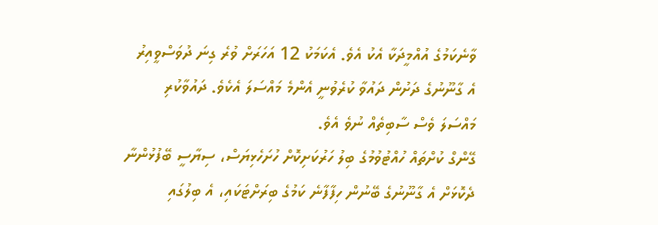ވާނެކަމުގެ އުއްމީދަކާ އެކު އެވެ. އެކަމަކު 12 އަހަރަށް ވުރެ ގިނަ ދުވަސްވީއިރު އެ ގާނޫނުގެ ދަށުން ދައުވާ ކުރެވުނީ އެންމެ މައްސަލަ އެކެވެ. ދައުވާކުރި މައްސަލަ ވެސް ސާބިތެއް ނުވެ އެވެ.
ގޭންގް ކުށްތައް ހުއްޓުވުމުގެ ބިލު ހަރުކަށިކޮށް ހުށަހެޅިޔަސް، ސިޔާސީ ބޭފުޅުންނާ ދެކޮޅަށް އެ ގާނޫނުގެ ބޭނުން ހިފާފާނެ ކަމުގެ ބިރަށްޓަކައި، އެ ބިލުގައި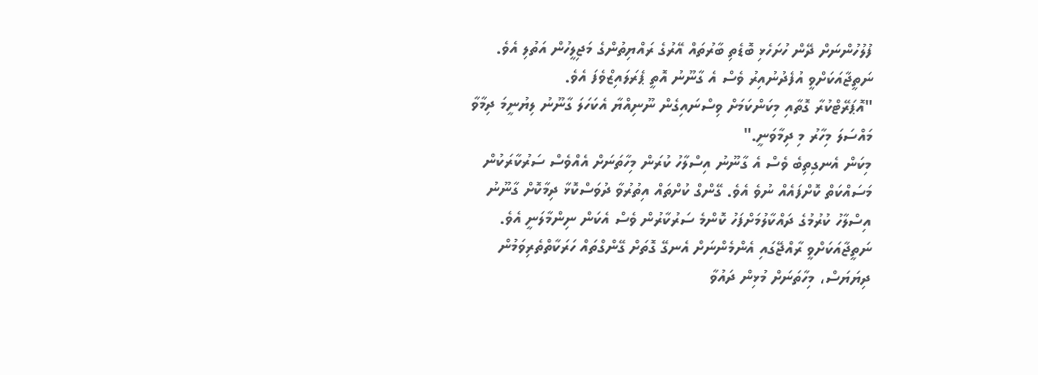ފުލުހުންނަށް ދޭން ހުށަހެޅި ބޮޑެތި ބާރުތައް އޭރުގެ ރައްޔިތުންގެ މަޖިލީހުން އަތުލި އެވެ. ނަތީޖާއަކަށްވީ އުފެދުނުއިރު ވެސް އެ ގާނޫނު އޮތީ ޕެރަލައިޒްވެފަ އެވެ.
"އޮޕަރޭޓްކުރާ ގޮތާއި މިކަންކަމަށް ވިސްނައިގެން ނޫނިއްޔާ އެކަހަލަ ގާނޫނު ލިޔުނީމަ ދިމާވާ މައްސަލަ މިހާރު މި ދިމާވަނީ."
މިކަން އެނގިތިބެ ވެސް އެ ގާނޫނު އިސްލާހު ކުރަން މިހާތަނަށް އެއްވެސް ސަރުކާރަކުން މަސައްކަތް ކޮށްފައެއް ނުވެ އެވެ. ގޭންގް ކުށްތައް އިތުރުވާ ދުވަސްކޮޅާ ދިމާކޮށް ގާނޫނު އިސްލާހު ކުރުމުގެ ދައްކާލުމަށްފަހު ކޮންމެ ސަރުކާރުން ވެސް އެކަން ނިންމާލަނީ އެވެ.
ނަތީޖާއަކަށްވީ ރާއްޖޭގައި އެންމެންނަށް އެނގޭ ގޮތަށް ގޭންގްތައް ހަރަކާތްތެރިވަމުން ދިޔަޔަސް، މިހާތަނަށް މުޅިން ދައުވާ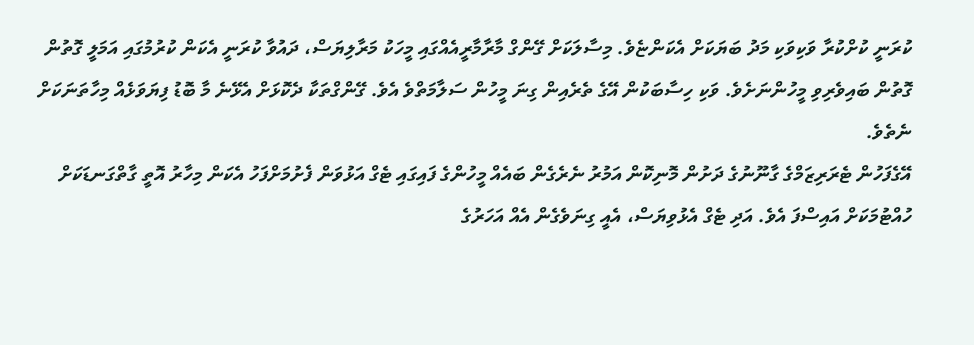ކުރަނީ ކުށްކުރާ ވަކިވަކި މަދު ބަޔަކަށް އެކަންޏެވެ. މިސާލަކަށް ގޭންގް މާރާމާރީއެއްގައި މީހަކު މަރާލިޔަސް، ދައުވާ ކުރަނީ އެކަން ކުރުމުގައި އަމަލީ ގޮތުން ގޮތުން ބައިވެރިވި މީހުންނަށެވެ. ވަކި ހިސާބަކުން އޭގެ ތެރެއިން ގިނަ މީހުން ސަލާމަތްވެ އެވެ. ގޭންގްތަކާ ދެކޮޅަށް އެޅޭނެ މާ ބޮޑު ފިޔަވަޅެއް މިހާތަނަކަށް ނެތެވެ.
އޭގެފަހުން ޓެރަރިޒަމްގެ ގާނޫނުގެ ދަށުން މޮނިކޮން އަމުރު ނެރެގެން ބައެއް މީހުންގެ ފައިގައި ޓެގް އަޅުވަން ފެށުމަށްފަހު އެކަން މިހާރު އޮތީ ގާތްގަނޑަކަށް ހުއްޓުމަކަށް އައިސްފަ އެވެ. އަދި ޓެގް އެޅުވިޔަސް، އެއީ ގިނަވެގެން އެއް އަހަރުގެ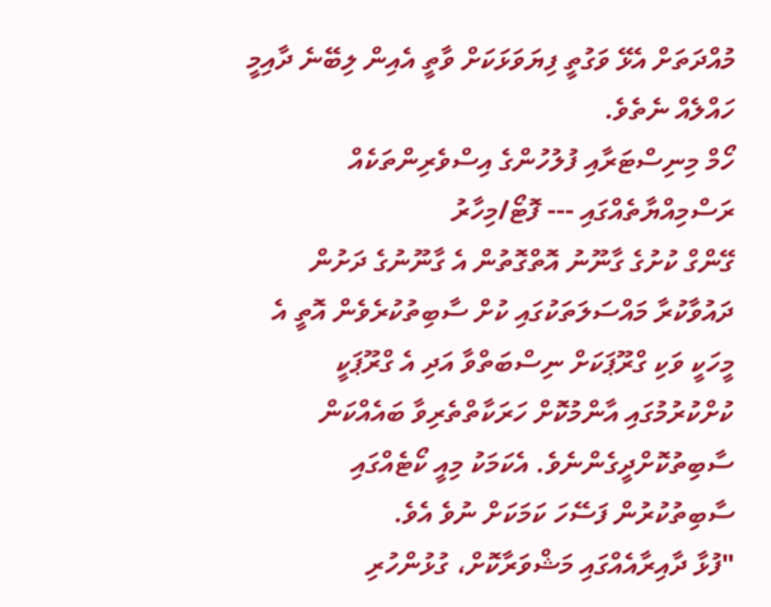މުއްދަތަށް އެޅޭ ވަގުތީ ފިޔަވަޅަކަށް ވާތީ އެއިން ލިބޭނެ ދާއިމީ ހައްލެއް ނެތެވެ.
ހޯމް މިނިސްޓަރާއި ފުލުހުންގެ އިސްވެރިންތަކެއް ރަސްމިއްޔާތެއްގައި --- ފޮޓޯ/މިހާރު
ގޭންގް ކުށުގެ ގާނޫނު އޮތްގޮތުން އެ ގާނޫނުގެ ދަށުން ދައުވާކުރާ މައްސަލަތަކުގައި ކުށް ސާބިތުކުރެވެން އޮތީ އެ މީހަކީ ވަކި ގްރޫޕަކަށް ނިސްބަތްވާ އަދި އެ ގްރޫޕަކީ ކުށްކުރުމުގައި އާންމުކޮށް ހަރަކާތްތެރިވާ ބައެއްކަން ސާބިތުކޮށްދީގެންނެވެ. އެކަމަކު މިއީ ކޯޓެއްގައި ސާބިތުކުރުން ފަސޭހަ ކަމަކަށް ނުވެ އެވެ.
"ފުޅާ ދާއިރާއެއްގައި މަޝްވަރާކޮށް، ގުޅުންހުރި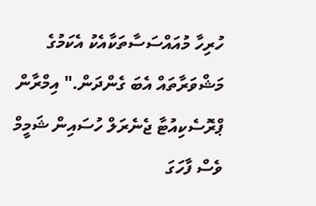ހުރިހާ މުއައްސަސާތަކާއެކު އެކަމުގެ މަޝްވަރާތައް އެބަ ގެންދަން." އިމްރާން
ޕްރޮސެކިއުޓާ ޖެނެރަލް ހުސައިން ޝަމީމް ވެސް ފާހަގަ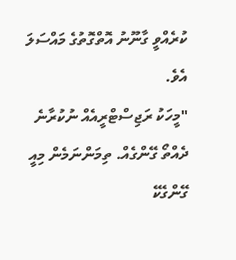ކުރެއްވީ ގާނޫނު އޮތްގޮތުގެ މައްސަލަ އެވެ.
"މީހަކު ރަޖިސްޓްރީއެއް ނުކުރާނެ ދެއްތޯ ގޭންގެއް. ތިމަންނަމެން މިއީ ގޭންގެކޭ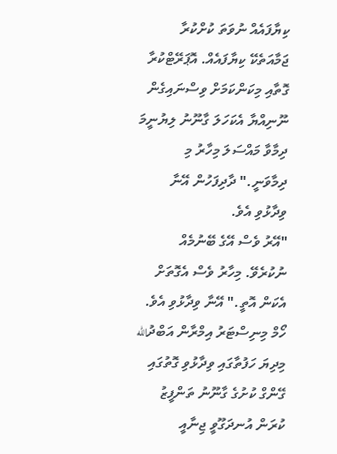ކިޔާފައެއް ނުވަތަ ކުށްކުރާ ޖަމާއަތެކޭ ކިޔާފައެއް. އޮޕަރޭޓްކުރާ ގޮތާއި މިކަންކަމަށް ވިސްނައިގެން ނޫނިއްޔާ އެކަހަލަ ގާނޫނު ލިޔުނީމަ ދިމާވާ މައްސަލަ މިހާރު މި ދިމާވަނީ." ދާދިފަހުން އޭނާ ވިދާޅުވި އެވެ.
"އޭރު ވެސް އޭގެ ބޭނުމެއް ނުކުރެވޭ. މިހާރު ވެސް އެގޮތަށް އެކަން އޮތީ." އޭނާ ވިދާޅުވި އެވެ.
ހޯމް މިނިސްޓަރު އިމްރާން އަބްދުالله މިދިޔަ ހަފުތާގައި ވިދާޅުވި ގޮތުގައި ގޭންގް ކުށުގެ ގާނޫނު ތަންފީޒު ކުރަން އުނދަގޫވީ ޖިނާއީ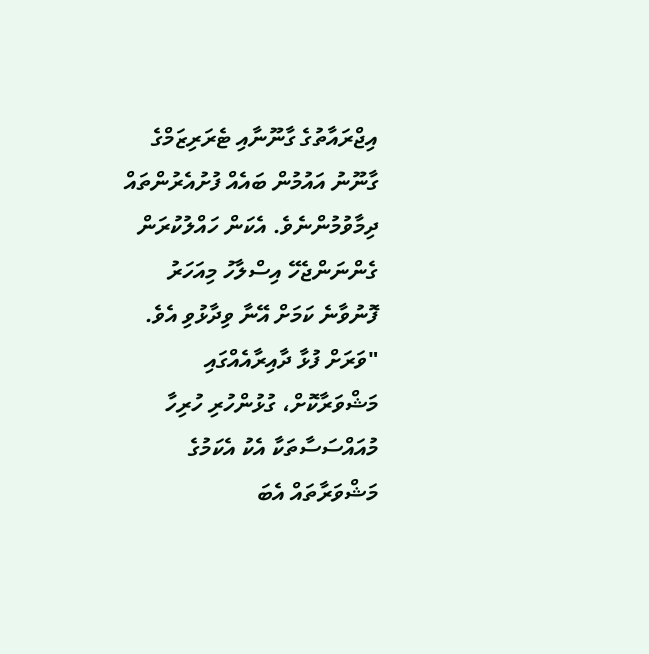އިޖްރައާތުގެ ގާނޫނާއި ޓެރަރިޒަމްގެ ގާނޫނު އައުމުން ބައެއް ފުށުއެރުންތައް ދިމާވުމުންނެވެ. އެކަން ހައްލުކުރަން ގެންނަންޖެހޭ އިސްލާހު މިއަހަރު ފޮނުވާނެ ކަމަށް އޭނާ ވިދާޅުވި އެވެ.
"ވަރަށް ފުޅާ ދާއިރާއެއްގައި މަޝްވަރާކޮށް، ގުޅުންހުރި ހުރިހާ މުއައްސަސާތަކާ އެކު އެކަމުގެ މަޝްވަރާތައް އެބަ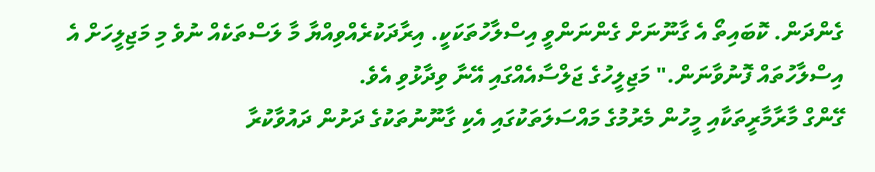ގެންދަން. ކޮބައިތޯ އެ ގާނޫނަށް ގެންނަންވީ އިސްލާހުތަކަކީ. އިރާދަކުރެއްވިއްޔާ މާ ލަސްތަކެއް ނުވެ މި މަޖިލީހަށް އެ އިސްލާހުތައް ފޮނުވާނަން." މަޖިލީހުގެ ޖަލްސާއެއްގައި އޭނާ ވިދާޅުވި އެވެ.
ގޭންގް މާރާމާރީތަކާއި މީހުން މެރުމުގެ މައްސަލަތަކުގައި އެކި ގާނޫނުތަކުގެ ދަށުން ދައުވާކުރާ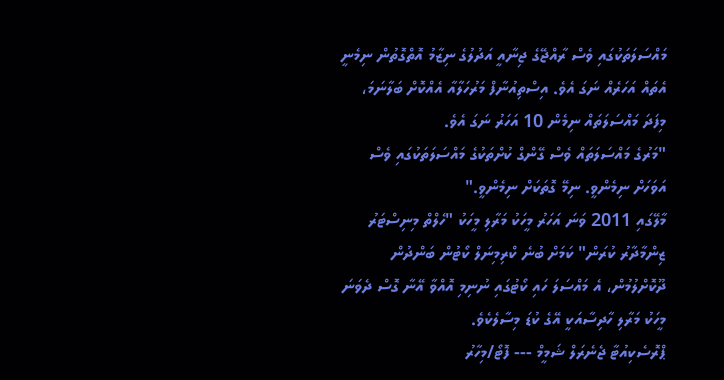މައްސަލަތަކުގައި ވެސް ރާއްޖޭގެ ޖިނާއީ އަދުލުގެ ނިޒާމު އޮތްގޮތުން ނިމެނީ އެތައް އަހަރެއް ނަގަ އެވެ. އިސްތިއުނާފް މަރުހަލާއާ އެއްކޮށް ބަލާނަމަ، މިފަދަ މައްސަލަތައް ނިމެން 10 އަހަރު ނަގަ އެވެ.
"މަރުގެ މައްސަލަތައް ވެސް ގޭންގް ކުށްތަކުގެ މައްސަލަތަކުގައި ވެސް އަވަހަށް ނިމެންވީ. ނިމޭ ގޮތަކަށް ނިމެންވީ."
މާލޭގައި 2011 ވަނަ އަހަރު މީހަކު މަރާލި މީހަކު "ހެލްތް މިނިސްޓަރު ޒިންމާދާރު ކުރަން" ކަމަށް ބުނެ ކްރިމިނަލް ކޯޓުން ބަންދުން ދޫކޮށްލުމުން، އެ މައްސަލަ ހައި ކޯޓުގައި ނުނިމި އޮއްވާ އޭނާ ގޮސް ދެވަނަ މީހަކު މަރާލި ހާދިސާއަކީ އޭގެ ކުޑަ މިސާލެކެވެ.
ޕްރޮސެކިއުޓާ ޖެނެރަލް ޝަމީމް --- ފޮޓޯ/މިހާރު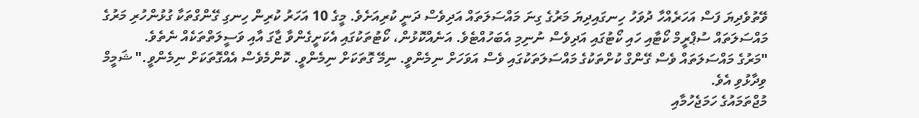ވޭތުވެދިޔަ ފަސް އަހަރެއްހާ ދުވަހު ހިނގައިދިޔަ މަރުގެ ގިނަ މައްސަލަތައް އަދިވެސް ދަނީ ކުރިއަށެވެ. މީގެ 10 އަހަރު ކުރިން ހިނގި ގޭންގްތަކާ ގުޅުންހުރި މަރުގެ މައްސަލަތައް ސުޕްރީމް ކޯޓާއި ހައި ކޯޓުގައި އަދިވެސް ނުނިމި އެބަހުއްޓެވެ. އަނެއްކޮޅުން، ކޯޓުތަކުގައި އެކަށީގެންވާ ޖާގަ އާއި ވަސީލަތްތަކެއް ނެތެވެ.
"މަރުގެ މައްސަލަތައް ވެސް ގޭންގް ކުށްތަކުގެ މައްސަލަތަކުގައި ވެސް އަވަހަށް ނިމެންވީ. ނިމޭ ގޮތަކަށް ނިމެންވީ. ކޮންމެވެސް އެއްގޮތަކަށް ނިމެންވީ." ޝަމީމް ވިދާޅުވި އެވެ.
މުޖްތަމައުގެ ހަމަޖެހުމާއި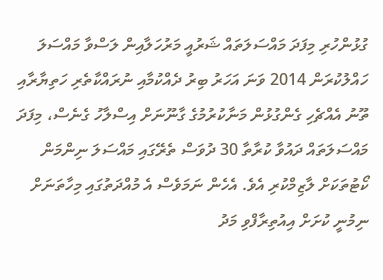ގުޅުންހުރި މިފަދަ މައްސަލަތައް ޝަރުއީ މަރުހަލާއިން ލަސްވާ މައްސަލަ ހައްލުކުރަން 2014 ވަނަ އަހަރު ބިރު ދެއްކުމާއި ނުރައްކާތެރި ހަތިޔާރާއި ތޫނު އެއްޗެހި ގެންގުޅުން މަނާކުރުމުގެ ގާނޫނަށް އިސްލާހު ގެނެސް، މިފަދަ މައްސަލަތައް ދައުވާ ކުރާތާ 30 ދުވަސް ތެރޭގައި މައްސަލަ ނިންމަން ކޯޓުތަކަށް ލާޒިމްކުރި އެވެ. އެހެން ނަމަވެސް އެ މުއްދަތުގައި މިހާތަނަށް ނިމުނީ ކުށަށް އިއުތިރާފްވި މަދު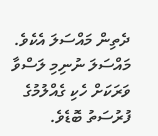ދެތިން މައްސަލަ އެކެވެ.
މައްސަލަ ނުނިމި ލަސްވާ ވަރަކަށް ހެކި ގެއްލުމުގެ ފުރުސަތު ބޮޑެވެ.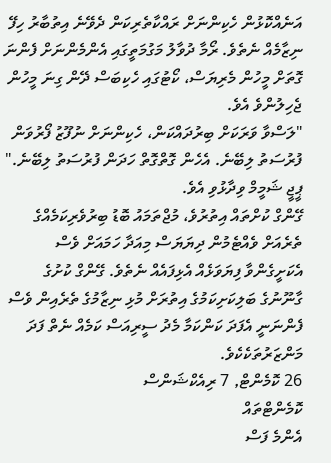އަނެއްކޮޅުން ހެކިންނަށް ރައްކާތެރިކަން ދެވޭނެ އިތުބާރު ހިފޭ ނިޒާމެއް ނެތެވެ. ރޯމާ ދުވާލު މަގުމަތީގައި އެންމެންނަށް ފެންނަ ގޮތަށް މީހުން މެރިޔަސް، ކޯޓުގައި ހެކިބަސް ދޭން ގިނަ މީހުން ޖެހިލުންވެ އެވެ.
"ލަސްވާ ވަރަކަށް ބިރުދައްކަން، ހެކިންނަށް ނުފޫޒު ފޯރުވަން ފުރުސަތު ލިބޭނެ. އެހެން ގޮތްގޮތް ހަދަން ފުރުސަތު ލިބޭނެ." ޕީޖީ ޝަމީމް ވިދާޅުވި އެވެ.
ގޭންގް ކުށްތައް އިތުރުވެ، މުޖްތަމައު ބޮޑު ބިރުވެރިކަމެއްގެ ތެރެއަށް ވެއްޓެމުން ދިޔަޔަސް މިއަދާ ހަމައަށް ވެސް އެކަށީގެންވާ ފިޔަވަޅެއް އެޅިފައެއް ނެތެވެ. ގޭންގް ކުށުގެ ގާނޫނުގެ ބަލިކަށިކަމުގެ އިތުރަށް މުޅި ނިޒާމުގެ ތެރެއިން ވެސް ފެންނަނީ އެފަދަ ކަންކަމާ މެދު ސީރިއަސް ކަމެއް ނެތް ފަދަ މަންޒަރުތަކެކެވެ.
26 ކޮމެންޓް, 7 ރިއެކްޝަންސް
ކޮމެންޓްތައް
އެންމެ ފަސް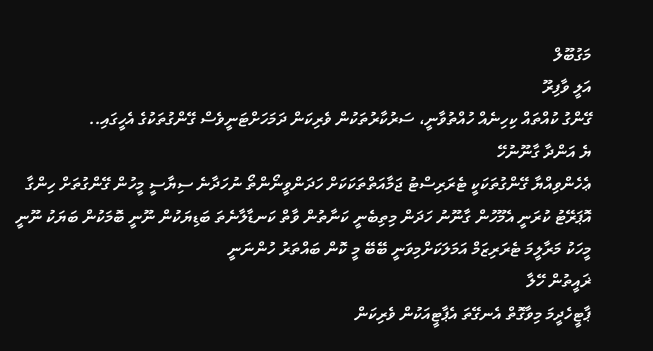މަގުބޫލް
އަލީ ވާފިރޫ
ގޭންގު ކުއްތައް ކިހިނެއް ހުއްތުވާނީ، ސަރުކާރުތަކުން ވެރިކަން ދަމަހަށްޓަނީވެސް ގޭންގުތަކުގެ އެހީގައި..
ޔެ އަންދާ ގާނޫނުހޭ
ޢެހެންވިއްޔާ ގޭންގުތަކަކީ ޓެރަރިސްޓު ޖަމާއަތްތަކަކަށް ހަދަންވީނޯންތޯ ނުހަދާނެ ސިޔާސީ މީހުން ގޭންގުތަށް ހިންގާ އޮޕަރޭޓު ކުރަނީ އެމޫހުން ގާނޫނު ހަދަން މިތިބެނީ ކަނާތުން ވާތް ކަނޑާލާނެތަ ބަޑިޔަކުން ނޫނީ ބޮމަކުން ބަޔަކު ނޫނީ މީހަކު މަރާލީމަ ޓެރަރިޒަމް އަމަލަކަށްމިވަނީ ބޭބޭ މީ ކޮން ބައްތަރު ހުންނަނީ
ޜައީތުން ހޭލާ
ޕާޓީހެދީމަ މިވާގޮތް އެނގޭތަ އެޕާޓީއަކުން ވެރިކަން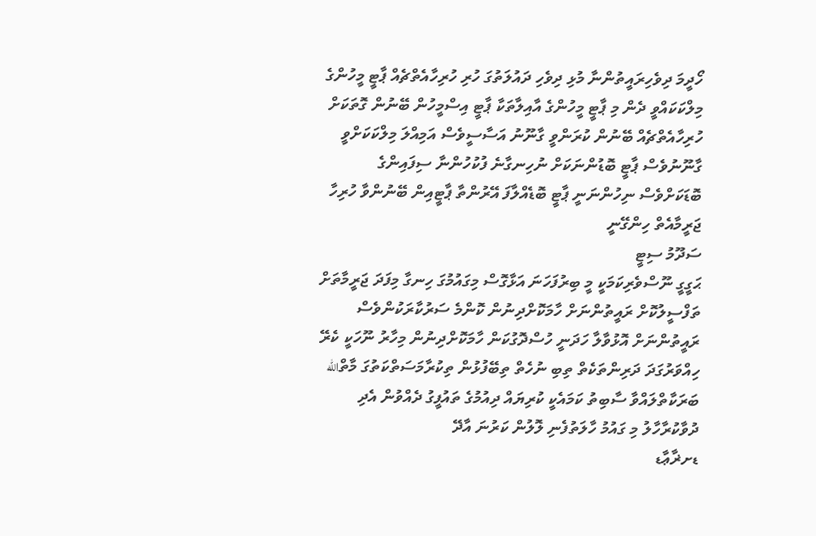ހޯދީމަ ދިވެހިރައީތުންނާ މުޅި ދިވެހި ދައުލަތުގަ ހުރި ހުރިހާއެތްޗެއް ޕާޓީ މީހުންގެ މިލްކަކައްވީ ދެން މި ޕާޓީ މީހުންގެ އާއިލާތަކާ ޕާޓީ އިސްމީހުން ބޭނުން ގޮތަކަށް ހުރިހާއެތްޗެއް ބޭނުން ކުރަންވީ ގާނޫނު އަސާސީވެސް އަމިއްލަ މިލްކަކަށްވީ ގާނޫނުވެސް ޕާޓީ ބޮޑުންނަކަށް ނުހިނގާނެ ފުކުހުންނާ ސިފައިންގެ ބޮޑަކަށްވެސް ނިހުންނަނީ ޕާޓީ ބޮޑެއްލާފަ އޭރުންތާ ޕާޓީއިން ބޭނުންވާ ހުރިހާ ޖަރީމާއެތް ހިންގޭނީ
ސަދޫމު ސިޓީ
ޙަގީގީ ނޫސްވެރިކަމަކީ މީ ބިރުފަހަނަ އަޅާގޮސް މިގައުމުގަ ހިނގާ މިފަދަ ޖަރީމާތަށް ތަފްސީލުކޮށް ރައީތުންނަށް ހާމަކޮށްދިނުން ކޮންމެ ސަރުކާރަކުންވެސް ރައީތުންނަށް އޮޅުވާލާ ހަދަނީ ހުސްދޮގުކަން ހާމަކޮށްދިނުން މިހާރު ނޫހަކީ ކެރޭ ހިއްވަރުގަދަ ދަރިންތަކެތް ތިބި ނުހެތް ތިބޭފުޅުން ތިކުރާމަސަތްކަތުގަ މާތްالله ބަރަކާތްލައްވާ ސާބިތު ކަމައެކީ ކުރިޔައް ދިއުމުގެ ތައުފީގު ދެއްވުން އެދި ދުވާކުރާހާލު މި ގައުމު ހާލަތުފެނި ލޮލުން ކަރުނަ އާދޭ
ޑށޜާޢާޑ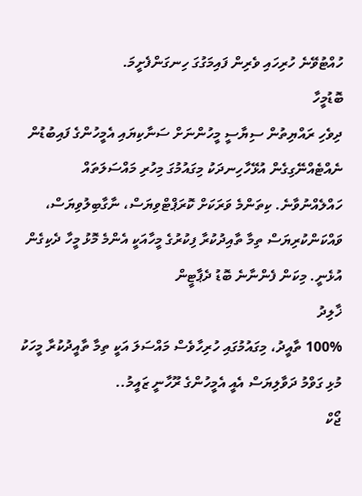ހުއްޓުވޭނެ ހުރިހައި ވެރިން ފައިމަގުގަ ހިނގަންފެށީމަ.
ބޮޑުމީހާ
ދިވެހި ރައްޔިތުން ސިޔާސީ މީހުންނަށް ސަނާކިޔައި އެމީހުންގެ ފައިބުޑުން ނެއްޓެއްނޭގިގެން އުޅޭހާހިނދަކު މިގައުމުގަ މިހުރި މައްސަލަތައް ހައްލެއްނުވާނެ. ކިތަންމެ ވަރަކަށް ކޮރަޕްޓްވިޔަސް، ނާގާބިލުވިޔަސް، ވައްކަންކުރިޔަސް ތިމާ ތާއިދުކުރާ ފިކުރުގެ މީހާއަކީ އެންމެ މޮޅު މީހާ ދެކިގެން އުޅެނީ. މިކަން ފެންނާނެ ބޮޑު ދެޕާޓީން
ޚާލިދު
100% ތާއީދު، މިގައުމުގައި ހުރިހާވެސް މައްސަލަ އަކީ ތިމާ ތާއީދުކުރާ މީހަކު މުޅި ގަވްމު ދަވާލިޔަސް އެއީ އެމީހުންގެ ރޫހާނީ ޒައީމު..
ޖޯކް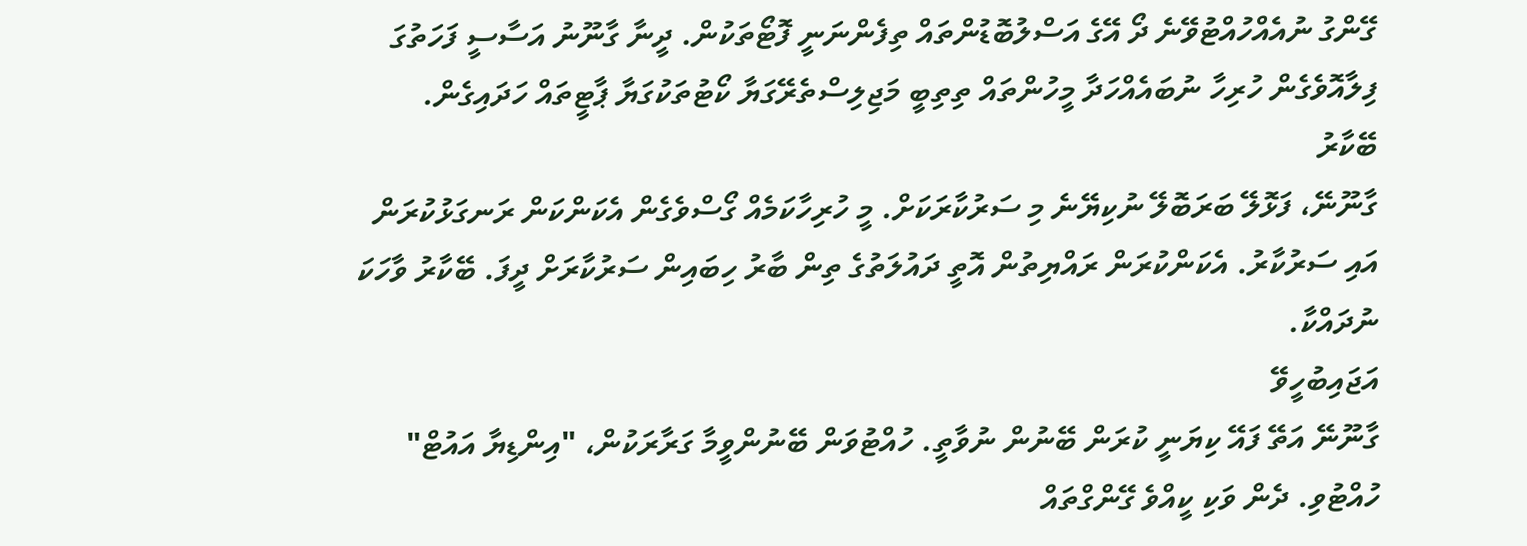ގޭންގު ނުއެއްހުއްޓުވޭނެ ދޯ އޭގެ އަސްލުބޮޑުންތައް ތިފެންނަނީ ފޮޓޯތަކުން. ދީނާ ގާނޫނު އަސާސީ ފަހަތުގަ ފިލާއޮވެގެން ހުރިހާ ނުބައެއްހަދާ މީހުންތައް ތިތިބީ މަޖިލިސްތެރޭގަޔާ ކޯޓުތަކުގަޔާ ޕާޓީތައް ހަދައިގެން.
ބޭކާރު
ގާނޫނޭ، ފަޅޮލޭ ބަރަބޮލޭ ނުކިޔޭނެ މި ސަރުކާރަކަށް. މީ ހުރިހާކަމެއް ގޯސްވެގެން އެކަންކަން ރަނގަޅުކުރަން އައި ސަރުކާރު. އެކަންކުރަން ރައްޔިތުން އޮތީ ދައުލަތުގެ ތިން ބާރު ހިބައިން ސަރުކާރަށް ދީފަ. ބޭކާރު ވާހަކަ ނުދައްކާ.
އަޖައިބުހީވޭ
ގާނޫނޭ އަތޭ ފައޭ ކިޔަނީ ކުރަން ބޭނުން ނުވާތީ. ހުއްޓުވަން ބޭނުންވީމާ ގަރާރަކުން، "އިންޑިޔާ އައުޓް" ހުއްޓުވި. ދެން ވަކި ކީއްވެ ގޭންގްތައް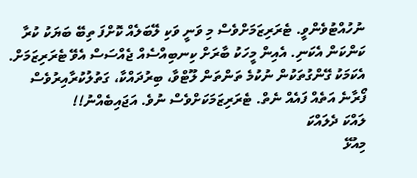ނުހުއްޓުވެންވީ. ޓެރަރިޒަމަށްވެސް މި ވަނީ ވަކި ލޭބަލެއް ކޮށްފަ ތިބޭ ބަޔަކު ކުރާ ކަންކަން އެކަނި. އެއިން މީހަކު ބާރަށް ކިނބިއްސެއް ޖެއްސަސް އެވޭ ޓެރަރިޒަމަށް. އެކަމަކު ގޭންގުތަކުން ނުކުމެ ތަންތަން ލޫޓްވާ، ބިރުދައްކާ، ގަތުލުކުރާއިރުވެސް ފޯރާނެ އަތެއް ފައެއް ނެތް. ޓެރަރިޒަމަކަށްވެސް ނުވެ. އަޖައިބެއްނު!!
ލައްކަ ދެލައްކަ
މިއުޅޭ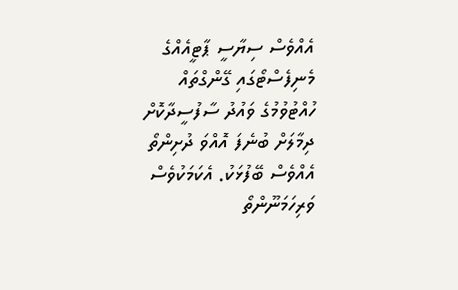އެއްވެސް ސިޔާސީ ޕާޓީއެއްގެ މެނިފެސްޓޯގައި ގޭންގްތައް ހުއްޓުވުމުގެ ވައުދު ސާފުސީދާކޮށް ދިމާލަށް ބުނެފަ އޮއްވަ ދުށިންތޯ އެއްވެސް ބޭފުޅަކު. އެކަމަކުވެސް ވަރިހަމަނޫންތޯ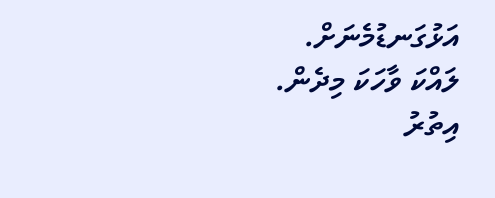އަޅުގަނޑުމެނަށް. ލައްކަ ވާހަކަ މިދެން.
އިތުރު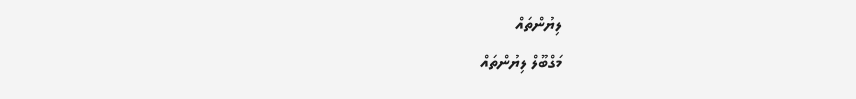ލިޔުންތައް
މަގްބޫލް ލިޔުންތައް